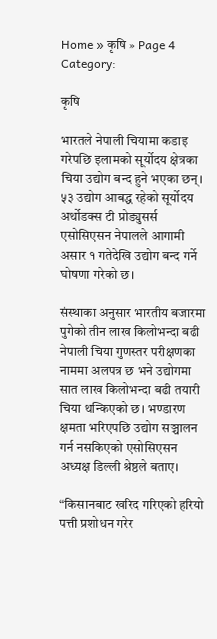Home » कृषि » Page 4
Category:

कृषि

भारतले नेपाली चियामा कडाइ गरेपछि इलामको सूर्योदय क्षेत्रका चिया उद्योग बन्द हुने भएका छन्। ५३ उद्योग आबद्ध रहेको सूर्योदय अर्थोडक्स टी प्रोड्युसर्स एसोसिएसन नेपालले आगामी असार १ गतेदेखि उद्योग बन्द गर्ने घोषणा गरेको छ।

संस्थाका अनुसार भारतीय बजारमा पुगेको तीन लाख किलोभन्दा बढी नेपाली चिया गुणस्तर परीक्षणका नाममा अलपत्र छ भने उद्योगमा सात लाख किलोभन्दा बढी तयारी चिया थन्किएको छ। भण्डारण क्षमता भरिएपछि उद्योग सञ्चालन गर्न नसकिएको एसोसिएसन अध्यक्ष डिल्ली श्रेष्ठले बताए।

“किसानबाट खरिद गरिएको हरियो पत्ती प्रशोधन गरेर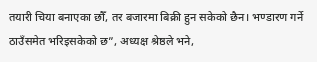तयारी चिया बनाएका छौँ, तर बजारमा बिक्री हुन सकेको छैन। भण्डारण गर्ने ठाउँसमेत भरिइसकेको छ”, अध्यक्ष श्रेष्ठले भने,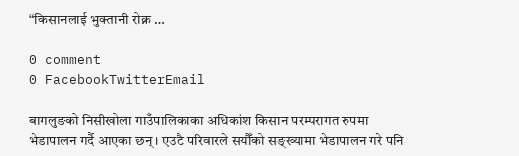“किसानलाई भुक्तानी रोक्न …

0 comment
0 FacebookTwitterEmail

बागलुङको निसीखोला गाउँपालिकाका अधिकांश किसान परम्परागत रुपमा भेडापालन गर्दै आएका छन्। एउटै परिवारले सयौँको सङ्ख्यामा भेडापालन गरे पनि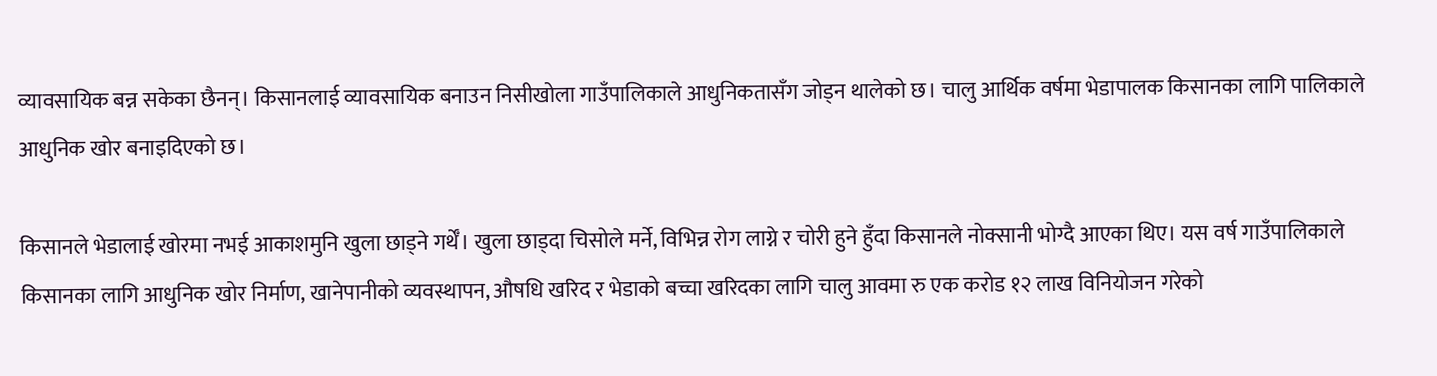व्यावसायिक बन्न सकेका छैनन्। किसानलाई व्यावसायिक बनाउन निसीखोला गाउँपालिकाले आधुनिकतासँग जोड्न थालेको छ। चालु आर्थिक वर्षमा भेडापालक किसानका लागि पालिकाले आधुनिक खोर बनाइदिएको छ।

किसानले भेडालाई खोरमा नभई आकाशमुनि खुला छाड्ने गर्थेँ। खुला छाड्दा चिसोले मर्ने, विभिन्न रोग लाग्ने र चोरी हुने हुँदा किसानले नोक्सानी भोग्दै आएका थिए। यस वर्ष गाउँपालिकाले किसानका लागि आधुनिक खोर निर्माण, खानेपानीको व्यवस्थापन, औषधि खरिद र भेडाको बच्चा खरिदका लागि चालु आवमा रु एक करोड १२ लाख विनियोजन गरेको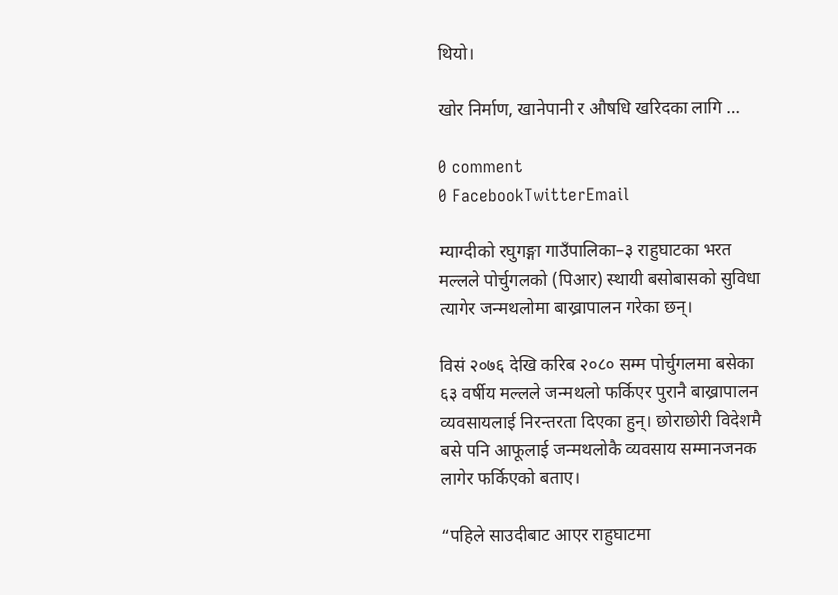थियो।

खोर निर्माण, खानेपानी र औषधि खरिदका लागि …

0 comment
0 FacebookTwitterEmail

म्याग्दीको रघुगङ्गा गाउँपालिका–३ राहुघाटका भरत मल्लले पोर्चुगलको (पिआर) स्थायी बसोबासको सुविधा त्यागेर जन्मथलोमा बाख्रापालन गरेका छन्।

विसं २०७६ देखि करिब २०८० सम्म पोर्चुगलमा बसेका ६३ वर्षीय मल्लले जन्मथलो फर्किएर पुरानै बाख्रापालन व्यवसायलाई निरन्तरता दिएका हुन्। छोराछोरी विदेशमै बसे पनि आफूलाई जन्मथलोकै व्यवसाय सम्मानजनक लागेर फर्किएको बताए।

“पहिले साउदीबाट आएर राहुघाटमा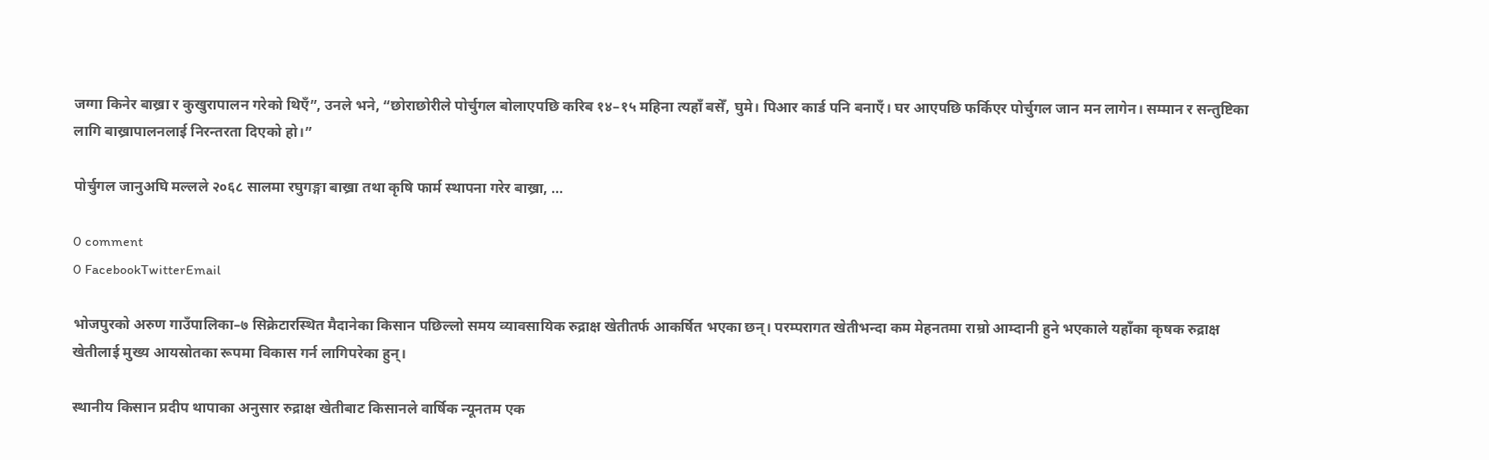जग्गा किनेर बाख्रा र कुखुरापालन गरेको थिएँ”, उनले भने, “छोराछोरीले पोर्चुगल बोलाएपछि करिब १४–१५ महिना त्यहाँ बसेँ, घुमे। पिआर कार्ड पनि बनाएँ। घर आएपछि फर्किएर पोर्चुगल जान मन लागेन। सम्मान र सन्तुष्टिका लागि बाख्रापालनलाई निरन्तरता दिएको हो।”

पोर्चुगल जानुअघि मल्लले २०६८ सालमा रघुगङ्गा बाख्रा तथा कृषि फार्म स्थापना गरेर बाख्रा, …

0 comment
0 FacebookTwitterEmail

भोजपुरको अरुण गाउँपालिका–७ सिक्रेटारस्थित मैदानेका किसान पछिल्लो समय व्यावसायिक रुद्राक्ष खेतीतर्फ आकर्षित भएका छन्। परम्परागत खेतीभन्दा कम मेहनतमा राम्रो आम्दानी हुने भएकाले यहाँका कृषक रुद्राक्ष खेतीलाई मुख्य आयस्रोतका रूपमा विकास गर्न लागिपरेका हुन्।

स्थानीय किसान प्रदीप थापाका अनुसार रुद्राक्ष खेतीबाट किसानले वार्षिक न्यूनतम एक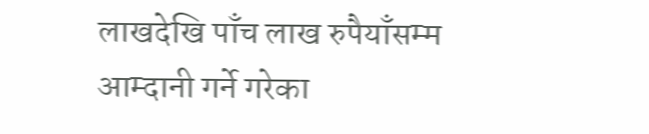लाखदेखि पाँच लाख रुपैयाँसम्म आम्दानी गर्ने गरेका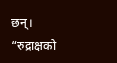छन्। “रुद्राक्षको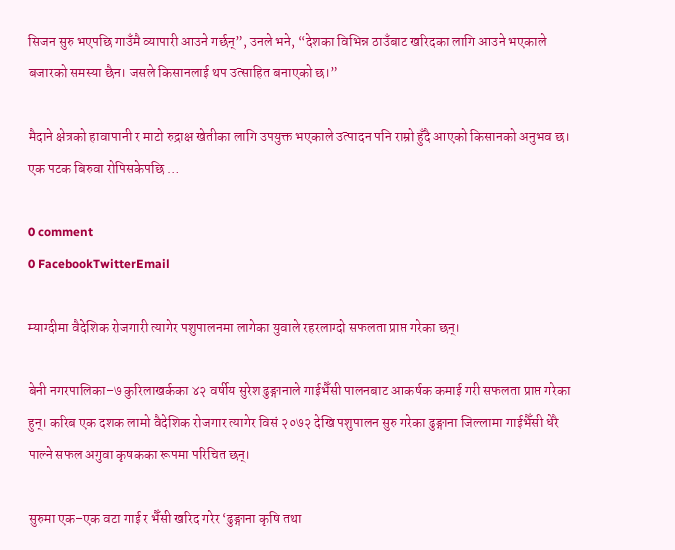सिजन सुरु भएपछि गाउँमै व्यापारी आउने गर्छन्”, उनले भने, “देशका विभिन्न ठाउँबाट खरिदका लागि आउने भएकाले बजारको समस्या छैन। जसले किसानलाई थप उत्साहित बनाएको छ।”

मैदाने क्षेत्रको हावापानी र माटो रुद्राक्ष खेतीका लागि उपयुक्त भएकाले उत्पादन पनि राम्रो हुँदै आएको किसानको अनुभव छ। एक पटक बिरुवा रोपिसकेपछि …

0 comment
0 FacebookTwitterEmail

म्याग्दीमा वैदेशिक रोजगारी त्यागेर पशुपालनमा लागेका युवाले रहरलाग्दो सफलता प्राप्त गरेका छन्।

बेनी नगरपालिका–७ कुरिलाखर्कका ४२ वर्षीय सुरेश ढुङ्गानाले गाईभैँसी पालनबाट आकर्षक कमाई गरी सफलता प्राप्त गरेका हुन्। करिब एक दशक लामो वैदेशिक रोजगार त्यागेर विसं २०७२ देखि पशुपालन सुरु गरेका ढुङ्गाना जिल्लामा गाईभैँसी धेरै पाल्ने सफल अगुवा कृषकका रूपमा परिचित छन्।

सुरुमा एक–एक वटा गाई र भैँसी खरिद गरेर ‘ढुङ्गाना कृषि तथा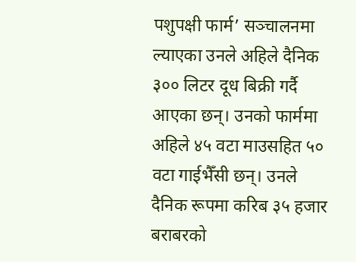पशुपक्षी फार्म’ सञ्चालनमा ल्याएका उनले अहिले दैनिक ३०० लिटर दूध बिक्री गर्दै आएका छन्। उनको फार्ममा अहिले ४५ वटा माउसहित ५० वटा गाईभैँसी छन्। उनले दैनिक रूपमा करिब ३५ हजार बराबरको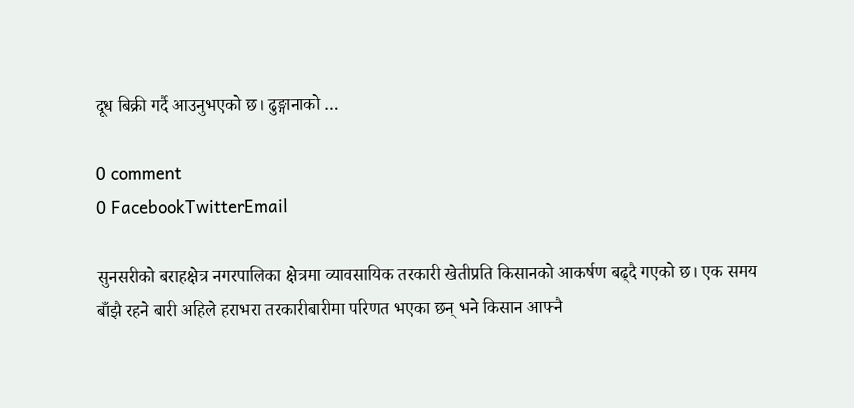दूध बिक्री गर्दै आउनुभएको छ। ढुङ्गानाको …

0 comment
0 FacebookTwitterEmail

सुनसरीको बराहक्षेत्र नगरपालिका क्षेत्रमा व्यावसायिक तरकारी खेतीप्रति किसानको आकर्षण बढ्दै गएको छ। एक समय बाँझै रहने बारी अहिले हराभरा तरकारीबारीमा परिणत भएका छन् भने किसान आफ्नै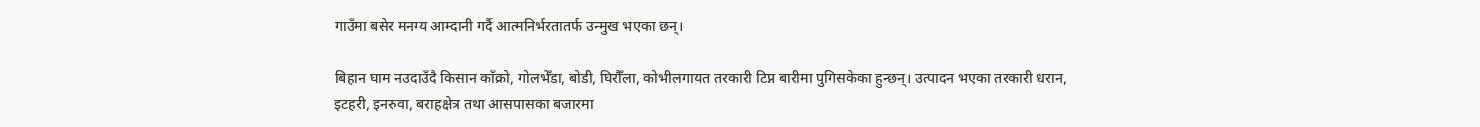गाउँमा बसेर मनग्य आम्दानी गर्दै आत्मनिर्भरतातर्फ उन्मुख भएका छन्।

बिहान घाम नउदाउँदै किसान काँक्रो, गोलभेँडा, बोडी, घिरौँला, कोभीलगायत तरकारी टिप्न बारीमा पुगिसकेका हुन्छन्। उत्पादन भएका तरकारी धरान, इटहरी, इनरुवा, बराहक्षेत्र तथा आसपासका बजारमा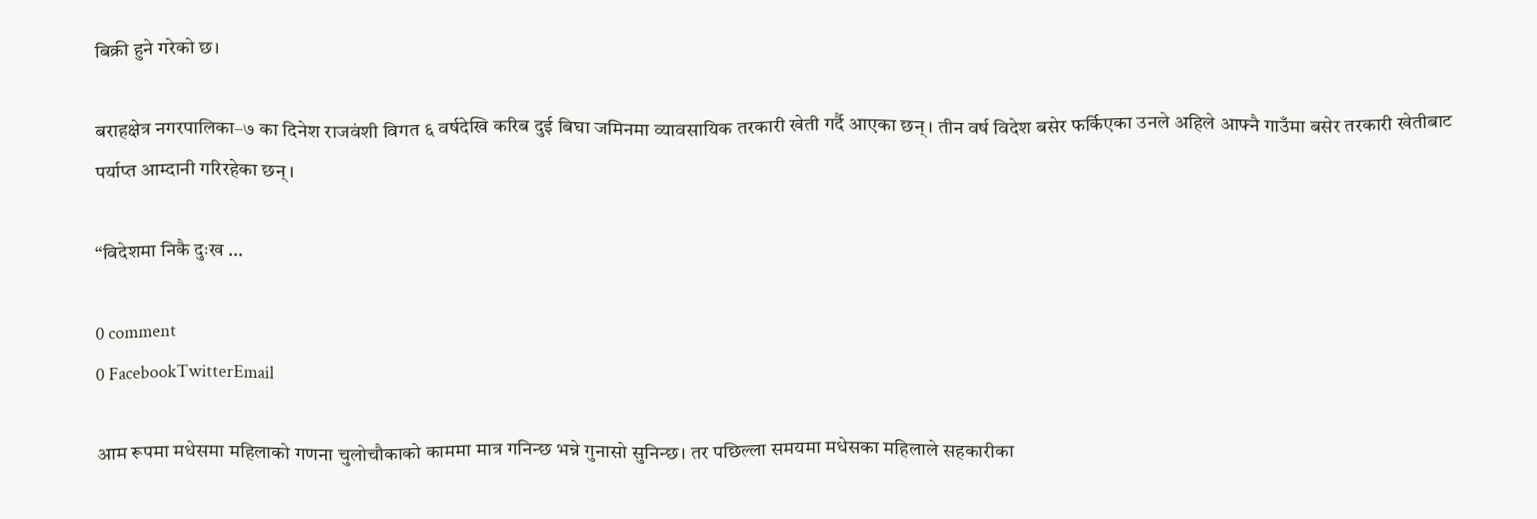बिक्री हुने गरेको छ।

बराहक्षेत्र नगरपालिका–७ का दिनेश राजवंशी विगत ६ वर्षदेखि करिब दुई बिघा जमिनमा व्यावसायिक तरकारी खेती गर्दै आएका छन्। तीन वर्ष विदेश बसेर फर्किएका उनले अहिले आफ्नै गाउँमा बसेर तरकारी खेतीबाट पर्याप्त आम्दानी गरिरहेका छन्।

“विदेशमा निकै दुःख …

0 comment
0 FacebookTwitterEmail

आम रूपमा मधेसमा महिलाको गणना चुलोचौकाको काममा मात्र गनिन्छ भन्ने गुनासो सुनिन्छ। तर पछिल्ला समयमा मधेसका महिलाले सहकारीका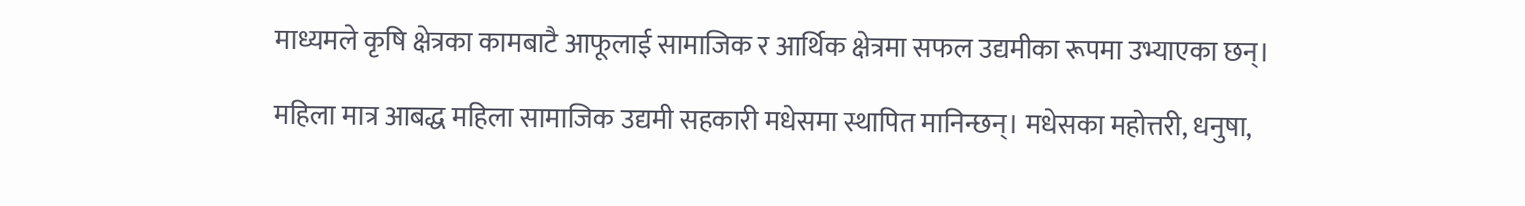माध्यमले कृषि क्षेत्रका कामबाटै आफूलाई सामाजिक र आर्थिक क्षेत्रमा सफल उद्यमीका रूपमा उभ्याएका छन्।

महिला मात्र आबद्ध महिला सामाजिक उद्यमी सहकारी मधेसमा स्थापित मानिन्छन्। मधेसका महोत्तरी, धनुषा,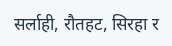सर्लाही, रौतहट, सिरहा र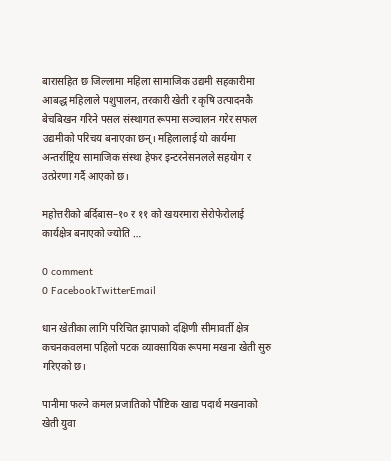बारासहित छ जिल्लामा महिला सामाजिक उद्यमी सहकारीमा आबद्ध महिलाले पशुपालन, तरकारी खेती र कृषि उत्पादनकै बेचबिखन गरिने पसल संस्थागत रूपमा सञ्चालन गरेर सफल उद्यमीको परिचय बनाएका छन्। महिलालाई यो कार्यमा अन्तर्राष्ट्रिय सामाजिक संस्था हेफर इन्टरनेसनलले सहयोग र उत्प्रेरणा गर्दै आएको छ।

महोत्तरीको बर्दिबास–१० र ११ को खयरमारा सेरोफेरोलाई कार्यक्षेत्र बनाएको ज्योति …

0 comment
0 FacebookTwitterEmail

धान खेतीका लागि परिचित झापाको दक्षिणी सीमावर्ती क्षेत्र कचनकवलमा पहिलो पटक व्यावसायिक रूपमा मखना खेती सुरु गरिएको छ।

पानीमा फल्ने कमल प्रजातिको पौष्टिक खाद्य पदार्थ मखनाको खेती युवा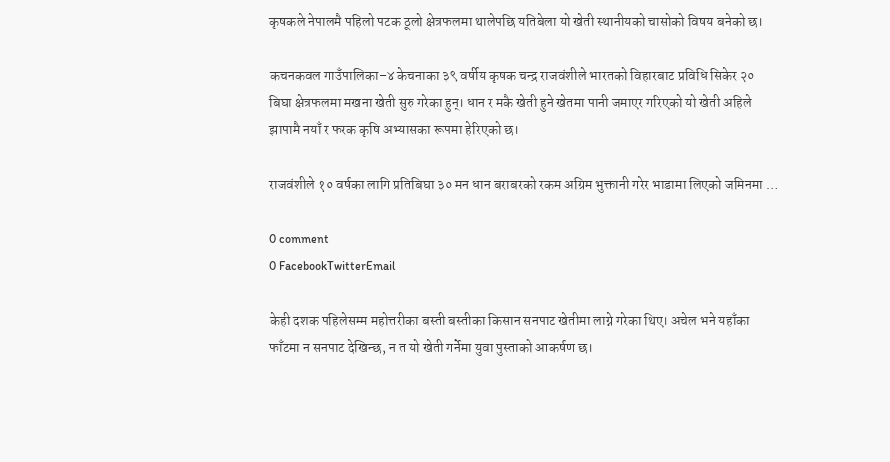कृषकले नेपालमै पहिलो पटक ठूलो क्षेत्रफलमा थालेपछि यतिबेला यो खेती स्थानीयको चासोको विषय बनेको छ।

कचनकवल गाउँपालिका–४ केचनाका ३९ वर्षीय कृषक चन्द्र राजवंशीले भारतको विहारबाट प्रविधि सिकेर २० बिघा क्षेत्रफलमा मखना खेती सुरु गरेका हुन्। धान र मकै खेती हुने खेतमा पानी जमाएर गरिएको यो खेती अहिले झापामै नयाँ र फरक कृषि अभ्यासका रूपमा हेरिएको छ।

राजवंशीले १० वर्षका लागि प्रतिबिघा ३० मन धान बराबरको रकम अग्रिम भुक्तानी गरेर भाडामा लिएको जमिनमा …

0 comment
0 FacebookTwitterEmail

केही दशक पहिलेसम्म महोत्तरीका बस्ती बस्तीका किसान सनपाट खेतीमा लाग्ने गरेका थिए। अचेल भने यहाँका फाँटमा न सनपाट देखिन्छ, न त यो खेती गर्नेमा युवा पुस्ताको आकर्षण छ।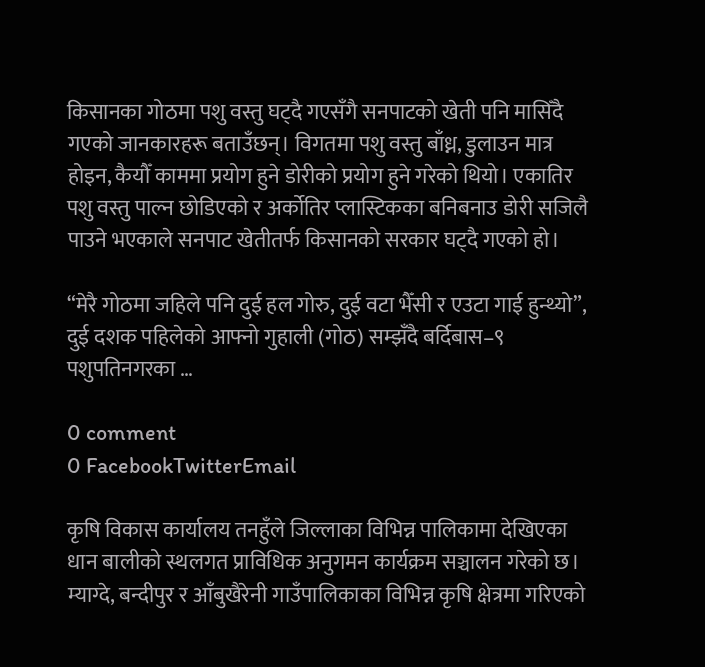किसानका गोठमा पशु वस्तु घट्दै गएसँगै सनपाटको खेती पनि मासिँदै गएको जानकारहरू बताउँछन्। विगतमा पशु वस्तु बाँध्न, डुलाउन मात्र होइन, कैयौँ काममा प्रयोग हुने डोरीको प्रयोग हुने गरेको थियो। एकातिर पशु वस्तु पाल्न छोडिएको र अर्कोतिर प्लास्टिकका बनिबनाउ डोरी सजिलै पाउने भएकाले सनपाट खेतीतर्फ किसानको सरकार घट्दै गएको हो।

“मेरै गोठमा जहिले पनि दुई हल गोरु, दुई वटा भैँसी र एउटा गाई हुन्थ्यो”, दुई दशक पहिलेको आफ्नो गुहाली (गोठ) सम्झँदै बर्दिबास–९ पशुपतिनगरका …

0 comment
0 FacebookTwitterEmail

कृषि विकास कार्यालय तनहुँले जिल्लाका विभिन्न पालिकामा देखिएका धान बालीको स्थलगत प्राविधिक अनुगमन कार्यक्रम सञ्चालन गरेको छ। म्याग्दे, बन्दीपुर र आँबुखैरेनी गाउँपालिकाका विभिन्न कृषि क्षेत्रमा गरिएको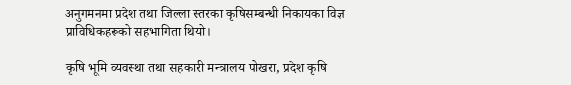अनुगमनमा प्रदेश तथा जिल्ला स्तरका कृषिसम्बन्धी निकायका विज्ञ प्राविधिकहरूको सहभागिता थियो।

कृषि भूमि व्यवस्था तथा सहकारी मन्त्रालय पोखरा, प्रदेश कृषि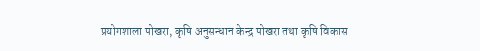प्रयोगशाला पोखरा, कृषि अनुसन्धान केन्द्र पोखरा तथा कृषि विकास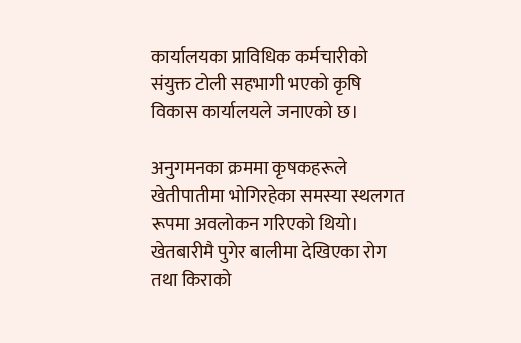कार्यालयका प्राविधिक कर्मचारीको संयुक्त टोली सहभागी भएको कृषि विकास कार्यालयले जनाएको छ।

अनुगमनका क्रममा कृषकहरूले खेतीपातीमा भोगिरहेका समस्या स्थलगत रूपमा अवलोकन गरिएको थियो। खेतबारीमै पुगेर बालीमा देखिएका रोग तथा किराको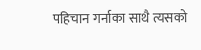पहिचान गर्नाका साथै त्यसको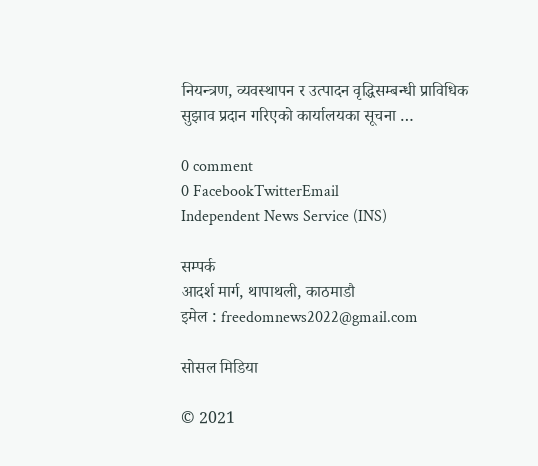नियन्त्रण, व्यवस्थापन र उत्पादन वृद्धिसम्बन्धी प्राविधिक सुझाव प्रदान गरिएको कार्यालयका सूचना …

0 comment
0 FacebookTwitterEmail
Independent News Service (INS)

सम्पर्क
आदर्श मार्ग, थापाथली, काठमाडौ
इमेल : freedomnews2022@gmail.com

सोसल मिडिया

© 2021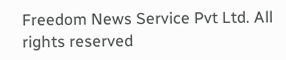Freedom News Service Pvt Ltd. All rights reserved